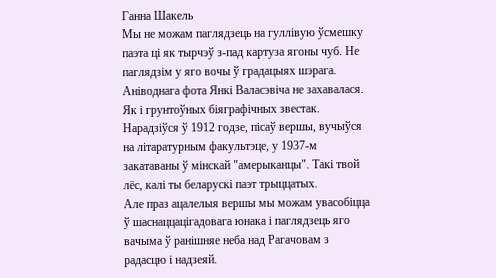Ганна Шакель
Мы не можам паглядзець на гуллівую ўсмешку паэта ці як тырчэў з-пад картуза ягоны чуб. Не паглядзім у яго вочы ў градацыях шэрага. Аніводнага фота Янкі Валасэвіча не захавалася. Як і грунтоўных біяграфічных звестак. Нарадзіўся ў 1912 годзе, пісаў вершы, вучыўся на літаратурным факультэце, у 1937-м закатаваны ў мінскай "амерыканцы". Такі твой лёс, калі ты беларускі паэт трыццатых.
Але праз ацалелыя вершы мы можам увасобіцца ў шаснаццацігадовага юнака і паглядзець яго вачыма ў ранішняе неба над Рагачовам з радасцю і надзеяй.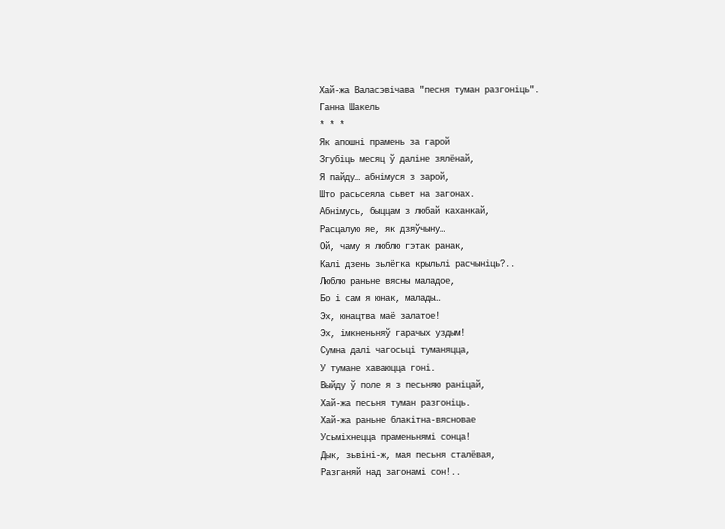Хай-жа Валасэвічава "песня туман разгоніць".
Ганна Шакель
* * *
Як апошні прамень за гарой
Згубіць месяц ў даліне зялёнай,
Я пайду… абнімуся з зарой,
Што расьсеяла сьвет на загонах.
Абнімусь, быццам з любай каханкай,
Расцалую яе, як дзяўчыну…
Ой, чаму я люблю гэтак ранак,
Калі дзень зьлёгка крыльлі расчыніць?..
Люблю раньне вясны маладое,
Бо і сам я юнак, малады…
Эх, юнацтва маё залатое!
Эх, імкненьняў гарачых уздым!
Сумна далі чагосьці туманяцца,
У тумане хаваюцца гоні.
Выйду ў поле я з песьняю раніцай,
Хай-жа песьня туман разгоніць.
Хай-жа раньне блакітна-вясновае
Усьміхнецца праменьнямі сонца!
Дык, зьвіні-ж, мая песьня сталёвая,
Разганяй над загонамі сон!..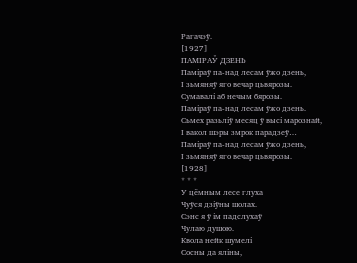Рагачэў.
[1927]
ПАМІРАЎ ДЗЕНЬ
Паміраў па-над лесам ўжо дзень,
І зьмяняў яго вечар цьвярозы.
Сумавалі аб нечым бярозы.
Паміраў па-над лесам ўжо дзень.
Сьмех разьліў месяц ў высі марознай,
І вакол шэры змрок парадзеў…
Паміраў па-над лесам ўжо дзень,
І зьмяняў яго вечар цьвярозы.
[1928]
* * *
У цёмным лесе глуха
Чуўся дзіўны шолах.
Сэнс я ў ім падслухаў
Чулаю душою.
Квола нейк шумелі
Сосны да яліны,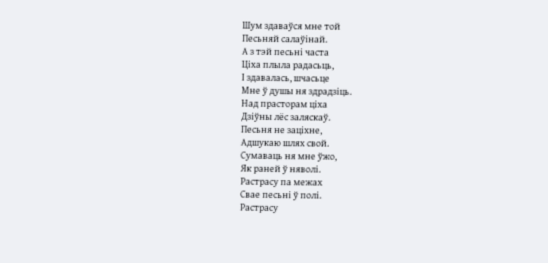Шум здаваўся мне той
Песьняй салаўінай.
А з тэй песьні часта
Ціха плыла радасьць,
І здавалась, шчасьце
Мне ў душы ня здрадзіць.
Над прасторам ціха
Дзіўны лёс заляскаў.
Песьня не заціхне,
Адшукаю шлях свой.
Сумаваць ня мне ўжо,
Як раней ў няволі.
Растрасу па межах
Свае песьні ў полі.
Растрасу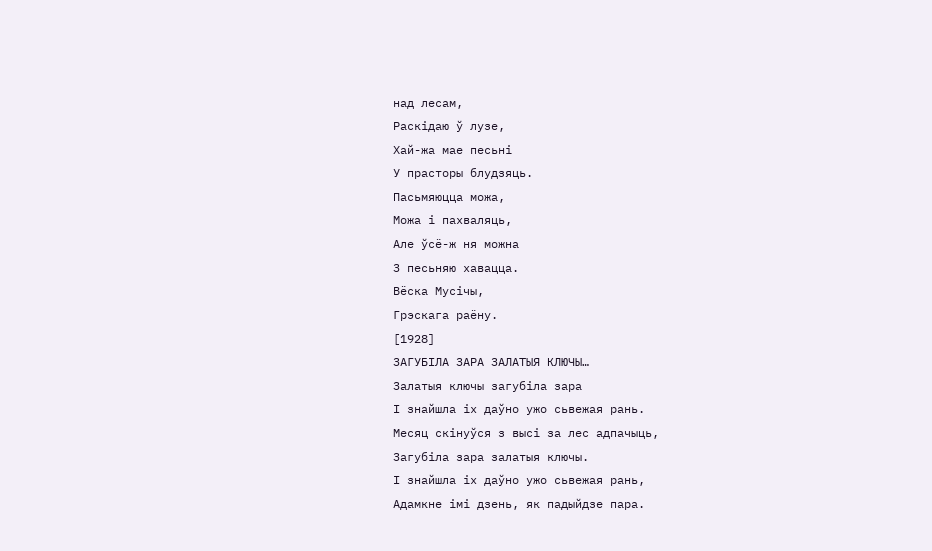над лесам,
Раскідаю ў лузе,
Хай-жа мае песьні
У прасторы блудзяць.
Пасьмяюцца можа,
Можа і пахваляць,
Але ўсё-ж ня можна
З песьняю хавацца.
Вёска Мусічы,
Грэскага раёну.
[1928]
ЗАГУБІЛА ЗАРА ЗАЛАТЫЯ КЛЮЧЫ…
Залатыя ключы загубіла зара
І знайшла іх даўно ужо сьвежая рань.
Месяц скінуўся з высі за лес адпачыць,
Загубіла зара залатыя ключы.
І знайшла іх даўно ужо сьвежая рань,
Адамкне імі дзень, як падыйдзе пара.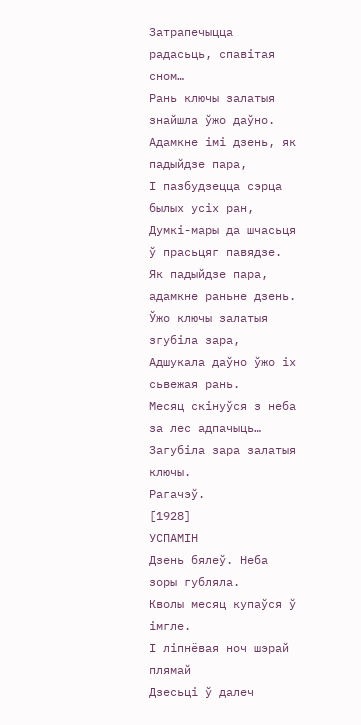Затрапечыцца радасьць, спавітая сном…
Рань ключы залатыя знайшла ўжо даўно.
Адамкне імі дзень, як падыйдзе пара,
І пазбудзецца сэрца былых усіх ран,
Думкі-мары да шчасьця ў прасьцяг павядзе.
Як падыйдзе пара, адамкне раньне дзень.
Ўжо ключы залатыя згубіла зара,
Адшукала даўно ўжо іх сьвежая рань.
Месяц скінуўся з неба за лес адпачыць…
Загубіла зара залатыя ключы.
Рагачэў.
[1928]
УСПАМІН
Дзень бялеў. Неба зоры губляла.
Кволы месяц купаўся ў імгле.
І ліпнёвая ноч шэрай плямай
Дзесьці ў далеч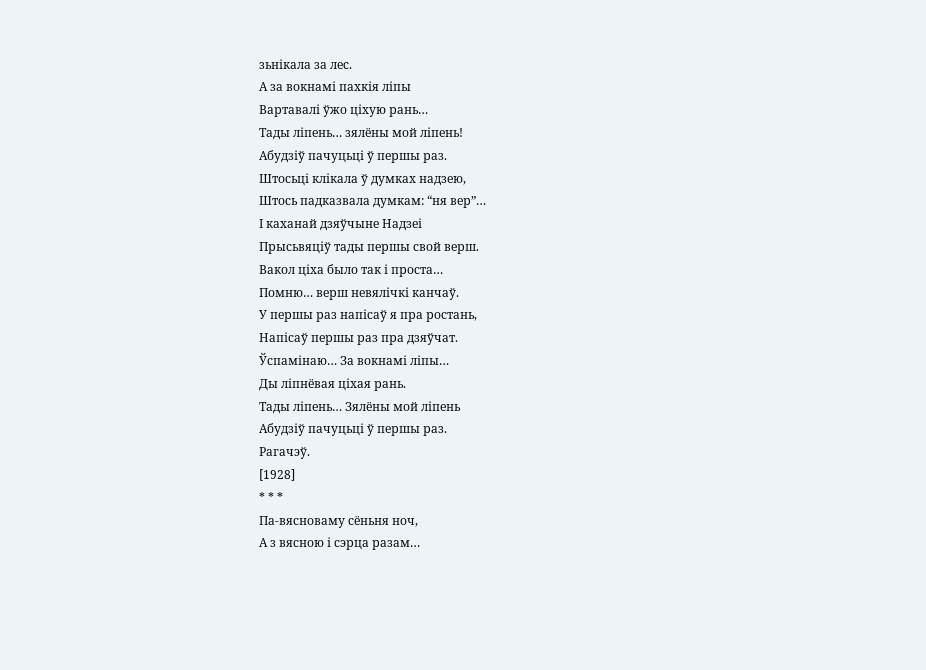зьнікала за лес.
А за вокнамі пахкія ліпы
Вартавалі ўжо ціхую рань…
Тады ліпень… зялёны мой ліпень!
Абудзіў пачуцьці ў першы раз.
Штосьці клікала ў думках надзею,
Штось падказвала думкам: “ня вер”…
І каханай дзяўчыне Надзеі
Прысьвяціў тады першы свой верш.
Вакол ціха было так і проста…
Помню… верш невялічкі канчаў.
У першы раз напісаў я пра ростань,
Напісаў першы раз пра дзяўчат.
Ўспамінаю… За вокнамі ліпы…
Ды ліпнёвая ціхая рань.
Тады ліпень… Зялёны мой ліпень
Абудзіў пачуцьці ў першы раз.
Рагачэў.
[1928]
* * *
Па-вясноваму сёньня ноч,
А з вясною і сэрца разам…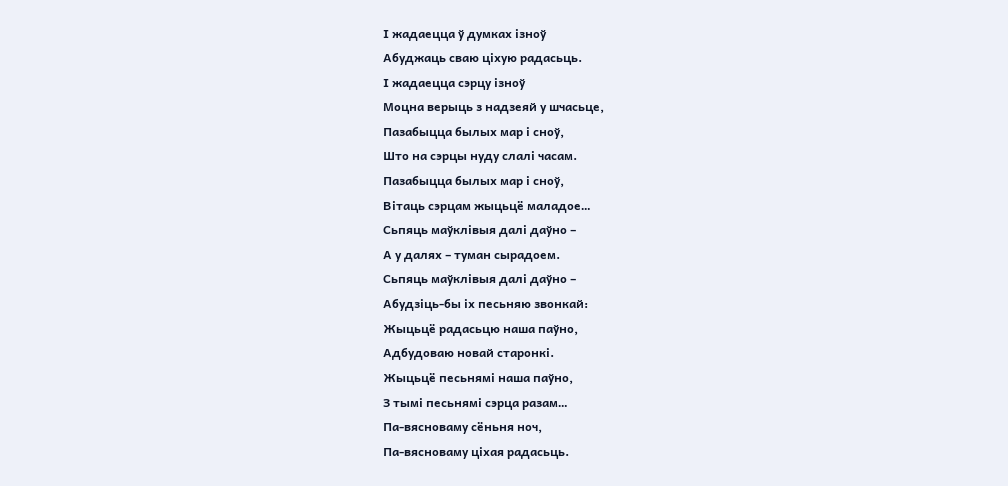І жадаецца ў думках ізноў
Абуджаць сваю ціхую радасьць.
І жадаецца сэрцу ізноў
Моцна верыць з надзеяй у шчасьце,
Пазабыцца былых мар і сноў,
Што на сэрцы нуду слалі часам.
Пазабыцца былых мар і сноў,
Вітаць сэрцам жыцьцё маладое…
Сьпяць маўклівыя далі даўно –
А у далях – туман сырадоем.
Сьпяць маўклівыя далі даўно –
Абудзіць-бы іх песьняю звонкай:
Жыцьцё радасьцю наша паўно,
Адбудоваю новай старонкі.
Жыцьцё песьнямі наша паўно,
З тымі песьнямі сэрца разам…
Па-вясноваму сёньня ноч,
Па-вясноваму ціхая радасьць.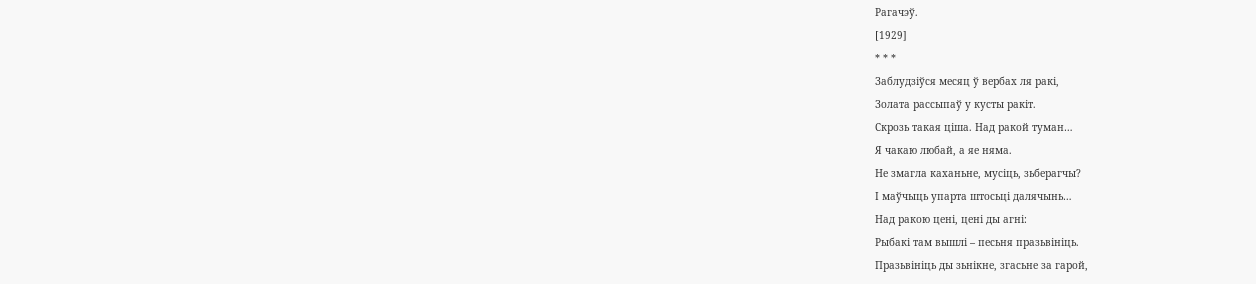Рагачэў.
[1929]
* * *
Заблудзіўся месяц ў вербах ля ракі,
Золата рассыпаў у кусты ракіт.
Скрозь такая ціша. Над ракой туман…
Я чакаю любай, а яе няма.
Не змагла каханьне, мусіць, зьберагчы?
І маўчыць упарта штосьці далячынь…
Над ракою цені, цені ды агні:
Рыбакі там вышлі – песьня празьвініць.
Празьвініць ды зьнікне, згасьне за гарой,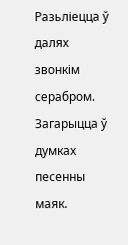Разьліецца ў далях звонкім серабром.
Загарыцца ў думках песенны маяк.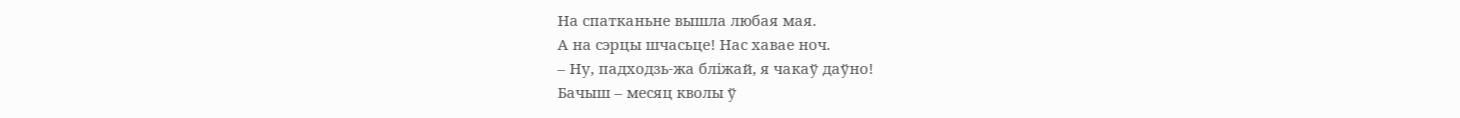На спатканьне вышла любая мая.
А на сэрцы шчасьце! Нас хавае ноч.
– Ну, падходзь-жа бліжай, я чакаў даўно!
Бачыш – месяц кволы ў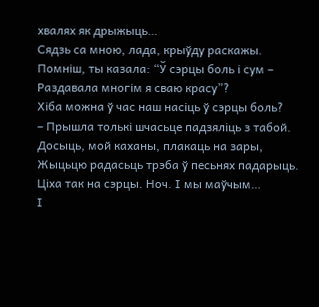хвалях як дрыжыць…
Сядзь са мною, лада, крыўду раскажы.
Помніш, ты казала: “Ў сэрцы боль і сум –
Раздавала многім я сваю красу”?
Хіба можна ў час наш насіць ў сэрцы боль?
– Прышла толькі шчасьце падзяліць з табой.
Досыць, мой каханы, плакаць на зары,
Жыцьцю радасьць трэба ў песьнях падарыць.
Ціха так на сэрцы. Ноч. І мы маўчым…
І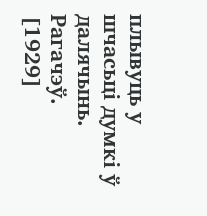плывуць у шчасьці думкі ў далячынь.
Рагачэў.
[1929]